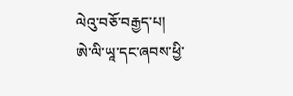ལེའུ་བཅོ་བརྒྱད་པ།
ཨེ་ལི་ཡཱ་དང་ཞབས་ཕྱི་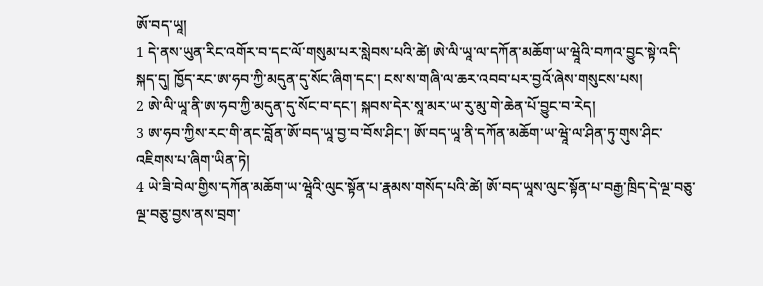ཨོ་བད་ཡཱ།
1 དེ་ནས་ཡུན་རིང་འགོར་བ་དང་ལོ་གསུམ་པར་སླེབས་པའི་ཚེ། ཨེ་ལི་ཡཱ་ལ་དཀོན་མཆོག་ཡ་ཝཱེའི་བཀའ་བྱུང་སྟེ་འདི་སྐད་དུ། ཁྱོད་རང་ཨ་ཧབ་ཀྱི་མདུན་དུ་སོང་ཞིག་དང་། ངས་ས་གཞི་ལ་ཆར་འབབ་པར་བྱའོ་ཞེས་གསུངས་པས།
2 ཨེ་ལི་ཡཱ་ནི་ཨ་ཧབ་ཀྱི་མདུན་དུ་སོང་བ་དང་། སྐབས་དེར་སཱ་མར་ཡ་རུ་མུ་གེ་ཆེན་པོ་བྱུང་བ་རེད།
3 ཨ་ཧབ་ཀྱིས་རང་གི་ནང་བློན་ཨོ་བད་ཡཱ་བྱ་བ་བོས་ཤིང་། ཨོ་བད་ཡཱ་ནི་དཀོན་མཆོག་ཡ་ཝཱེ་ལ་ཤིན་ཏུ་གུས་ཤིང་འཇིགས་པ་ཞིག་ཡིན་ཏེ།
4 ཡེ་ཟི་བེལ་གྱིས་དཀོན་མཆོག་ཡ་ཝཱེའི་ལུང་སྟོན་པ་རྣམས་གསོད་པའི་ཚེ། ཨོ་བད་ཡཱས་ལུང་སྟོན་པ་བརྒྱ་ཁྲིད་དེ་ལྔ་བཅུ་ལྔ་བཅུ་བྱས་ནས་བྲག་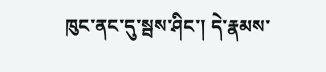ཁུང་ནང་དུ་སྦས་ཤིང་། དེ་རྣམས་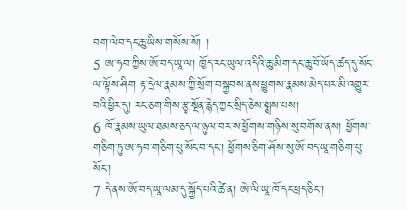བག་ལེབ་དང་ཆུ་ཡིས་གསོས་སོ། །
5 ཨ་ཧབ་ཀྱིས་ཨོ་བད་ཡཱ་ལ། ཁྱོད་རང་ཡུལ་འདིའི་ཆུ་མིག་དང་ཆུ་བོ་ཡོད་ཚད་དུ་སོང་ལ་ལྟོས་ཤིག རྟ་དྲེལ་རྣམས་ཀྱི་སྲོག་བསྐྱབས་ནས་ཕྱུགས་རྣམས་མེད་པར་མི་འགྱུར་བའི་ཕྱིར་དུ། རང་ཅག་གིས་རྩྭ་སྔོན་རྙེད་ཀྱང་སྲིད་ཅེས་སྨྲས་པས།
6 ཁོ་རྣམས་ཡུལ་ཐམས་ཅད་ལ་ཉུལ་བར་ས་ཕྱོགས་གཉིས་སུ་བགོས་ནས། ཕྱོགས་གཅིག་ཏུ་ཨ་ཧབ་གཅིག་པུ་སོང་བ་དང་། ཕྱོགས་ཅིག་ཤོས་སུ་ཨོ་བད་ཡཱ་གཅིག་པུ་སོང་།
7 དེ་ནས་ཨོ་བད་ཡཱ་ལམ་དུ་སྐྱོད་པའི་ཚེ་ན། ཨེ་ལི་ཡཱ་ཁོ་དང་ཕྲད་ཅིང་།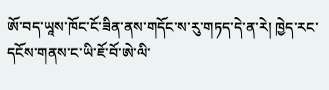ཨོ་བད་ཡཱས་ཁོང་ངོ་ཟིན་ནས་གདོང་ས་རུ་གཏད་དེ་ན་རེ། ཁྱེད་རང་དངོས་གནས་ང་ཡི་ཇོ་བོ་ཨེ་ལི་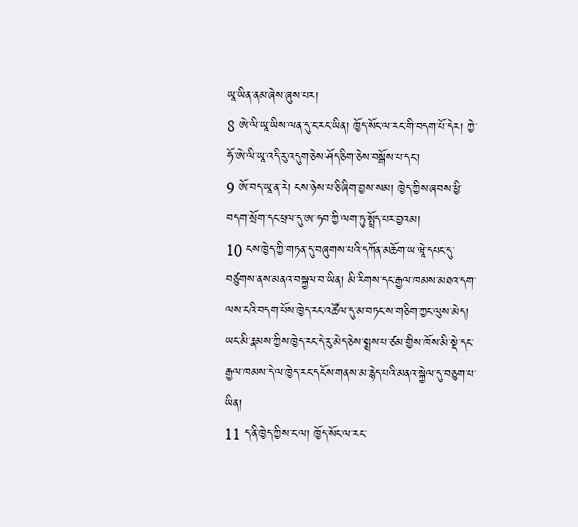ཡཱ་ཡིན་ནམ་ཞེས་ཞུས་པར།
8 ཨེ་ལི་ཡཱ་ཡིས་ལན་དུ་ང་རང་ཡིན། ཁྱོད་སོང་ལ་རང་གི་བདག་པོ་དེར། ཀྱེ་ཧོ་ཨེ་ལི་ཡཱ་འདི་རུ་འདུག་ཅེས་ཤོད་ཅིག་ཅེས་བསྒོས་པ་དང་།
9 ཨོ་བད་ཡཱ་ན་རེ། ངས་ཉེས་པ་ཅི་ཞིག་བྱས་སམ། ཁྱེད་ཀྱིས་ཞབས་ཕྱི་བདག་སྲོག་དང་ཕྲལ་དུ་ཨ་ཧབ་ཀྱི་ལག་ཏུ་སྤྲོད་པར་བྱའམ།
10 ངས་ཁྱེད་ཀྱི་གཏན་དུ་བཞུགས་པའི་དཀོན་མཆོག་ཡ་ཝཱེ་དཔང་དུ་བཙུགས་ནས་མནའ་བསྐྱལ་བ་ཡིན། མི་རིགས་དང་རྒྱལ་ཁམས་མཐའ་དག་ལས་ངའི་བདག་པོས་ཁྱེད་རང་འཚོལ་དུ་མ་བཏང་ས་གཅིག་ཀྱང་ལུས་མེད། ཡང་མི་རྣམས་ཀྱིས་ཁྱེད་རང་དེ་རུ་མེད་ཅེས་སྨྲས་པ་ཙམ་གྱིས་ཁོས་མི་སྡེ་དང་རྒྱལ་ཁམས་དེ་ལ་ཁྱེད་རང་དངོས་གནས་མ་རྙེད་པའི་མནའ་སྐྱེལ་དུ་བཅུག་པ་ཡིན།
11 ད་ནི་ཁྱེད་ཀྱིས་ང་ལ། ཁྱོད་སོང་ལ་རང་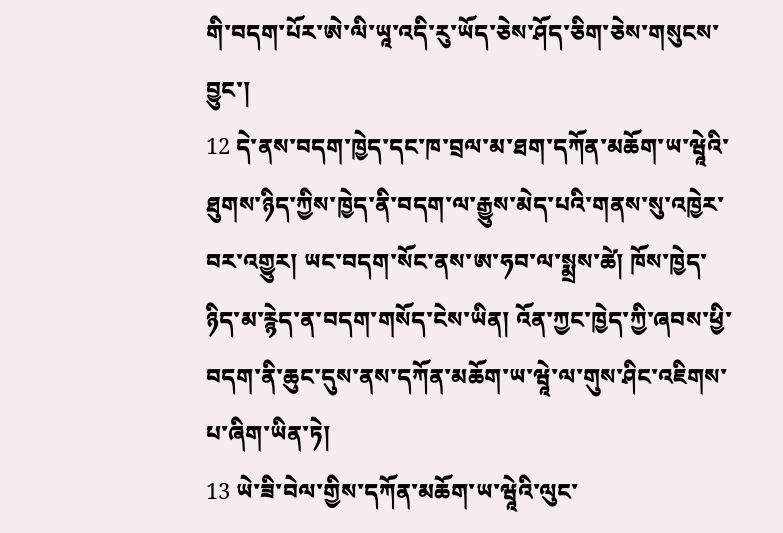གི་བདག་པོར་ཨེ་ལི་ཡཱ་འདི་རུ་ཡོད་ཅེས་ཤོད་ཅིག་ཅེས་གསུངས་བྱུང་།
12 དེ་ནས་བདག་ཁྱེད་དང་ཁ་བྲལ་མ་ཐག་དཀོན་མཆོག་ཡ་ཝཱེའི་ཐུགས་ཉིད་ཀྱིས་ཁྱེད་ནི་བདག་ལ་རྒྱུས་མེད་པའི་གནས་སུ་འཁྱེར་བར་འགྱུར། ཡང་བདག་སོང་ནས་ཨ་ཧབ་ལ་སྨྲས་ཚེ། ཁོས་ཁྱེད་ཉིད་མ་རྙེད་ན་བདག་གསོད་ངེས་ཡིན། འོན་ཀྱང་ཁྱེད་ཀྱི་ཞབས་ཕྱི་བདག་ནི་ཆུང་དུས་ནས་དཀོན་མཆོག་ཡ་ཝཱེ་ལ་གུས་ཤིང་འཇིགས་པ་ཞིག་ཡིན་ཏེ།
13 ཡེ་ཟི་བེལ་གྱིས་དཀོན་མཆོག་ཡ་ཝཱེའི་ལུང་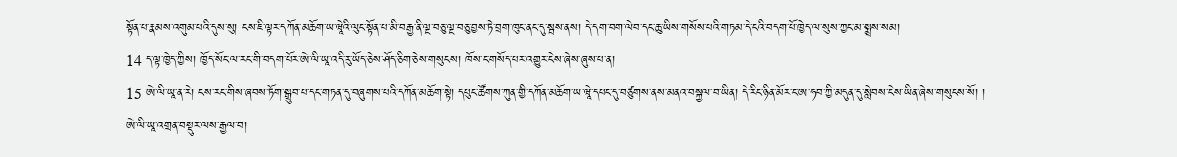སྟོན་པ་རྣམས་འགུམ་པའི་དུས་སུ། ངས་ཇི་ལྟར་དཀོན་མཆོག་ཡ་ཝཱེའི་ལུང་སྟོན་པ་མི་བརྒྱ་ནི་ལྔ་བཅུ་ལྔ་བཅུ་བྱས་ཏེ་བྲག་ཁུང་ནང་དུ་སྦས་ནས། དེ་དག་བག་ལེབ་དང་ཆུ་ཡིས་གསོས་པའི་གཏམ་དེ་ངའི་བདག་པོ་ཁྱེད་ལ་སུས་ཀྱང་མ་སྨྲས་སམ།
14 ད་ལྟ་ཁྱེད་ཀྱིས། ཁྱོད་སོང་ལ་རང་གི་བདག་པོར་ཨེ་ལི་ཡཱ་འདི་རུ་ཡོད་ཅེས་ཤོད་ཅིག་ཅེས་གསུངས། ཁོས་ང་གསོད་པར་འགྱུར་ངེས་ཞེས་ཞུས་པ་ན།
15 ཨེ་ལི་ཡཱ་ན་རེ། ངས་རང་གིས་ཞབས་ཏོག་སྒྲུབ་པ་དང་གཏན་དུ་བཞུགས་པའི་དཀོན་མཆོག་སྟེ། དཔུང་ཚོགས་ཀུན་གྱི་དཀོན་མཆོག་ཡ་ཝཱེ་དཔང་དུ་བཙུགས་ནས་མནའ་བསྐྱལ་བ་ཡིན། དེ་རིང་ཉིན་མོར་ང་ཨ་ཧབ་ཀྱི་མདུན་དུ་སླེབས་ངེས་ཡིན་ཞེས་གསུངས་སོ། །
ཨེ་ལི་ཡཱ་འགྲན་བསྡུར་ལས་རྒྱལ་བ།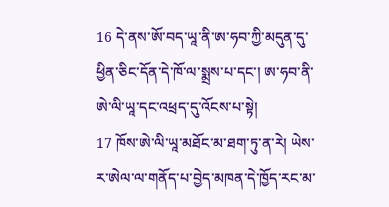16 དེ་ནས་ཨོ་བད་ཡཱ་ནི་ཨ་ཧབ་ཀྱི་མདུན་དུ་ཕྱིན་ཅིང་དོན་དེ་ཁོ་ལ་སྨྲས་པ་དང་། ཨ་ཧབ་ནི་ཨེ་ལི་ཡཱ་དང་འཕྲད་དུ་འོངས་པ་སྟེ།
17 ཁོས་ཨེ་ལི་ཡཱ་མཐོང་མ་ཐག་ཏུ་ན་རེ། ཡེས་ར་ཨེལ་ལ་གནོད་པ་བྱེད་མཁན་དེ་ཁྱོད་རང་མ་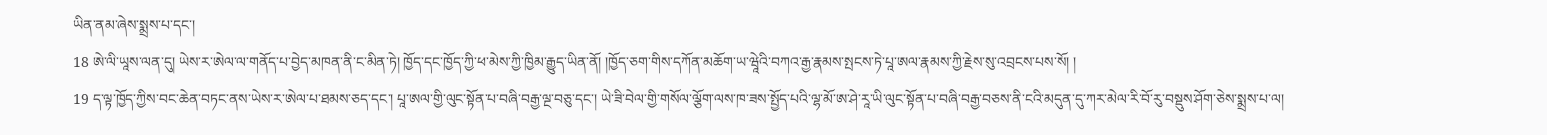ཡིན་ནམ་ཞེས་སྨྲས་པ་དང་།
18 ཨེ་ལི་ཡཱས་ལན་དུ། ཡེས་ར་ཨེལ་ལ་གནོད་པ་བྱེད་མཁན་ནི་ང་མིན་ཏེ། ཁྱོད་དང་ཁྱོད་ཀྱི་ཕ་མེས་ཀྱི་ཁྱིམ་རྒྱུད་ཡིན་ནོ། །ཁྱོད་ཅག་གིས་དཀོན་མཆོག་ཡ་ཝཱེའི་བཀའ་རྒྱ་རྣམས་སྤངས་ཏེ་པཱ་ཨལ་རྣམས་ཀྱི་རྗེས་སུ་འབྲངས་པས་སོ། །
19 ད་ལྟ་ཁྱོད་ཀྱིས་བང་ཆེན་བཏང་ནས་ཡེས་ར་ཨེལ་པ་ཐམས་ཅད་དང་། པཱ་ཨལ་གྱི་ལུང་སྟོན་པ་བཞི་བརྒྱ་ལྔ་བཅུ་དང་། ཡེ་ཟི་བེལ་གྱི་གསོལ་ལྕོག་ལས་ཁ་ཟས་སྤྱོད་པའི་ལྷ་མོ་ཨ་ཤེ་རཱ་ཡི་ལུང་སྟོན་པ་བཞི་བརྒྱ་བཅས་ནི་ངའི་མདུན་དུ་ཀར་མེལ་རི་བོ་རུ་བསྡུས་ཤོག་ཅེས་སྨྲས་པ་ལ།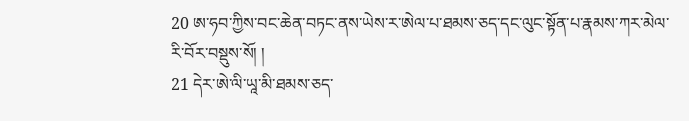20 ཨ་ཧབ་ཀྱིས་བང་ཆེན་བཏང་ནས་ཡེས་ར་ཨེལ་པ་ཐམས་ཅད་དང་ལུང་སྟོན་པ་རྣམས་ཀར་མེལ་རི་བོར་བསྡུས་སོ། །
21 དེར་ཨེ་ལི་ཡཱ་མི་ཐམས་ཅད་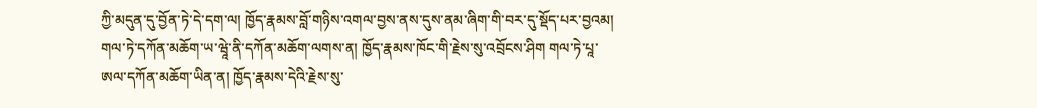ཀྱི་མདུན་དུ་བྱོན་ཏེ་དེ་དག་ལ། ཁྱོད་རྣམས་བློ་གཉིས་འགལ་བྱས་ནས་དུས་ནམ་ཞིག་གི་བར་དུ་སྡོད་པར་བྱའམ། གལ་ཏེ་དཀོན་མཆོག་ཡ་ཝཱེ་ནི་དཀོན་མཆོག་ལགས་ན། ཁྱོད་རྣམས་ཁོང་གི་རྗེས་སུ་འབྲོངས་ཤིག གལ་ཏེ་པཱ་ཨལ་དཀོན་མཆོག་ཡིན་ན། ཁྱོད་རྣམས་དེའི་རྗེས་སུ་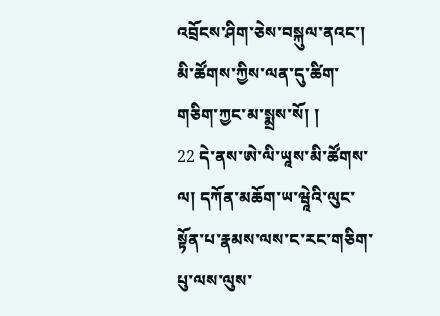འབྲོངས་ཤིག་ཅེས་བསྐུལ་ནའང་། མི་ཚོགས་ཀྱིས་ལན་དུ་ཚིག་གཅིག་ཀྱང་མ་སྨྲས་སོ། །
22 དེ་ནས་ཨེ་ལི་ཡཱས་མི་ཚོགས་ལ། དཀོན་མཆོག་ཡ་ཝཱེའི་ལུང་སྟོན་པ་རྣམས་ལས་ང་རང་གཅིག་པུ་ལས་ལུས་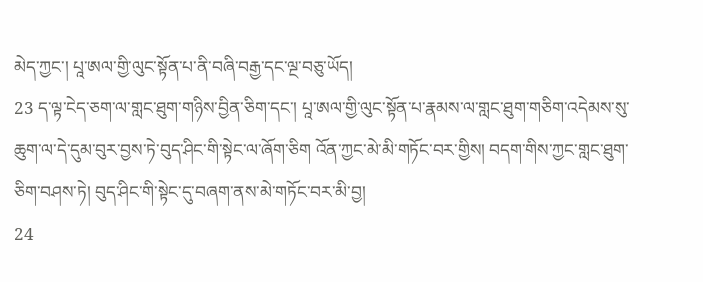མེད་ཀྱང་། པཱ་ཨལ་གྱི་ལུང་སྟོན་པ་ནི་བཞི་བརྒྱ་དང་ལྔ་བཅུ་ཡོད།
23 ད་ལྟ་ངེད་ཅག་ལ་གླང་ཐུག་གཉིས་བྱིན་ཅིག་དང་། པཱ་ཨལ་གྱི་ལུང་སྟོན་པ་རྣམས་ལ་གླང་ཐུག་གཅིག་འདེམས་སུ་ཆུག་ལ་དེ་དུམ་བུར་བྱས་ཏེ་བུད་ཤིང་གི་སྟེང་ལ་ཞོག་ཅིག འོན་ཀྱང་མེ་མི་གཏོང་བར་གྱིས། བདག་གིས་ཀྱང་གླང་ཐུག་ཅིག་བཤས་ཏེ། བུད་ཤིང་གི་སྟེང་དུ་བཞག་ནས་མེ་གཏོང་བར་མི་བྱ།
24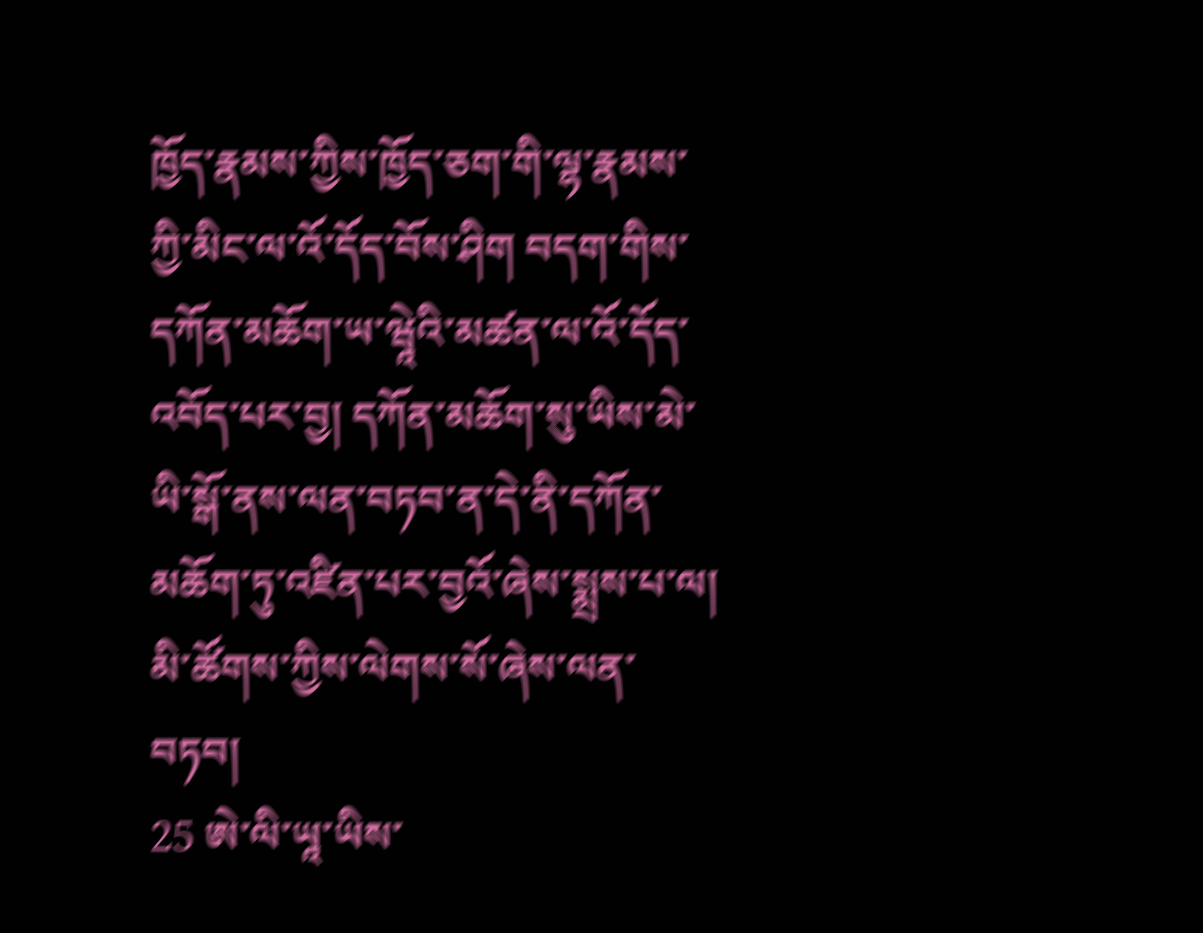ཁྱོད་རྣམས་ཀྱིས་ཁྱོད་ཅག་གི་ལྷ་རྣམས་ཀྱི་མིང་ལ་འོ་དོད་བོས་ཤིག བདག་གིས་དཀོན་མཆོག་ཡ་ཝཱེའི་མཚན་ལ་འོ་དོད་འབོད་པར་བྱ། དཀོན་མཆོག་སུ་ཡིས་མེ་ཡི་སྒོ་ནས་ལན་བཏབ་ན་དེ་ནི་དཀོན་མཆོག་ཏུ་འཛིན་པར་བྱའོ་ཞེས་སྨྲས་པ་ལ། མི་ཚོགས་ཀྱིས་ལེགས་སོ་ཞེས་ལན་བཏབ།
25 ཨེ་ལི་ཡཱ་ཡིས་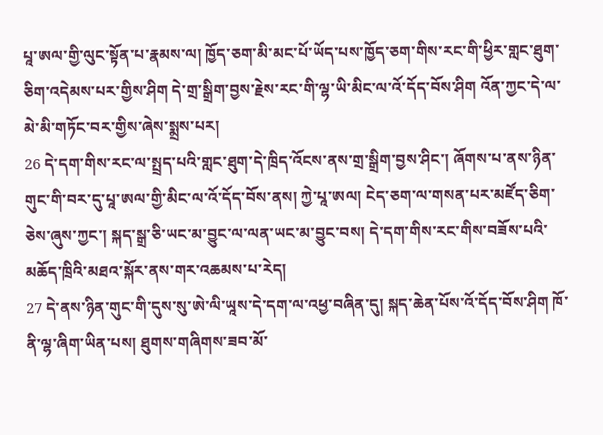པཱ་ཨལ་གྱི་ལུང་སྟོན་པ་རྣམས་ལ། ཁྱོད་ཅག་མི་མང་པོ་ཡོད་པས་ཁྱོད་ཅག་གིས་རང་གི་ཕྱིར་གླང་ཐུག་ཅིག་འདེམས་པར་གྱིས་ཤིག དེ་གྲ་སྒྲིག་བྱས་རྗེས་རང་གི་ལྷ་ཡི་མིང་ལ་འོ་དོད་བོས་ཤིག འོན་ཀྱང་དེ་ལ་མེ་མི་གཏོང་བར་གྱིས་ཞེས་སྨྲས་པར།
26 དེ་དག་གིས་རང་ལ་སྤྲད་པའི་གླང་ཐུག་དེ་ཁྲིད་འོངས་ནས་གྲ་སྒྲིག་བྱས་ཤིང་། ཞོགས་པ་ནས་ཉིན་གུང་གི་བར་དུ་པཱ་ཨལ་གྱི་མིང་ལ་འོ་དོད་བོས་ནས། ཀྱེ་པཱ་ཨལ། ངེད་ཅག་ལ་གསན་པར་མཛོད་ཅིག་ཅེས་ཞུས་ཀྱང་། སྐད་སྒྲ་ཅི་ཡང་མ་བྱུང་ལ་ལན་ཡང་མ་བྱུང་བས། དེ་དག་གིས་རང་གིས་བཟོས་པའི་མཆོད་ཁྲིའི་མཐའ་སྐོར་ནས་གར་འཆམས་པ་རེད།
27 དེ་ནས་ཉིན་གུང་གི་དུས་སུ་ཨེ་ལི་ཡཱས་དེ་དག་ལ་འཕྱ་བཞིན་དུ། སྐད་ཆེན་པོས་འོ་དོད་བོས་ཤིག ཁོ་ནི་ལྷ་ཞིག་ཡིན་པས། ཐུགས་གཞིགས་ཟབ་མོ་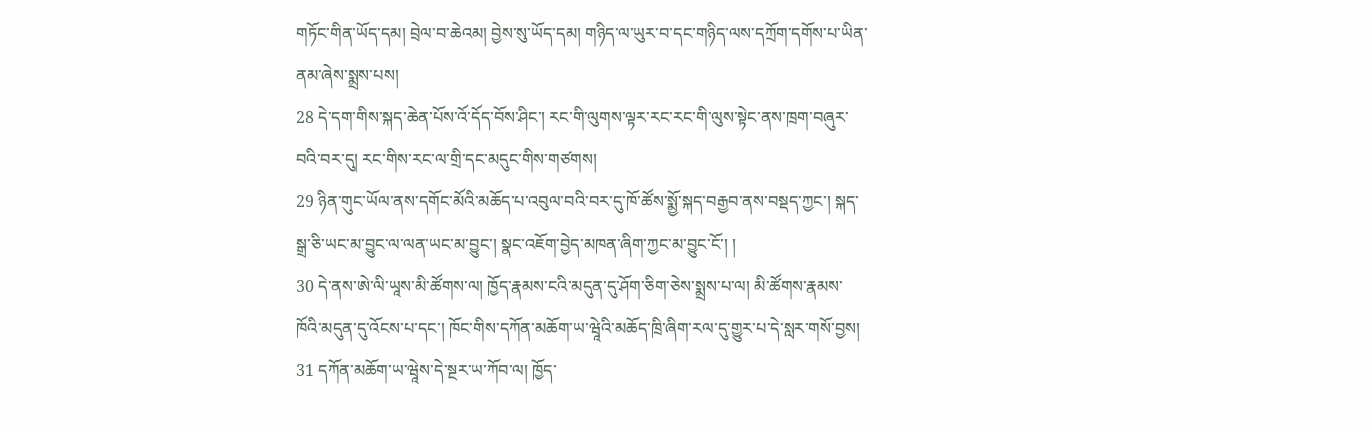གཏོང་གིན་ཡོད་དམ། བྲེལ་བ་ཆེའམ། བྱེས་སུ་ཡོད་དམ། གཉིད་ལ་ཡུར་བ་དང་གཉིད་ལས་དཀྲོག་དགོས་པ་ཡིན་ནམ་ཞེས་སྨྲས་པས།
28 དེ་དག་གིས་སྐད་ཆེན་པོས་འོ་དོད་བོས་ཤིང་། རང་གི་ལུགས་ལྟར་རང་རང་གི་ལུས་སྟེང་ནས་ཁྲག་བཞུར་བའི་བར་དུ། རང་གིས་རང་ལ་གྲི་དང་མདུང་གིས་གཙགས།
29 ཉིན་གུང་ཡོལ་ནས་དགོང་མོའི་མཆོད་པ་འབུལ་བའི་བར་དུ་ཁོ་ཚོས་སྨྱོ་སྐད་བརྒྱབ་ནས་བསྡད་ཀྱང་། སྐད་སྒྲ་ཅི་ཡང་མ་བྱུང་ལ་ལན་ཡང་མ་བྱུང་། སྣང་འཇོག་བྱེད་མཁན་ཞིག་ཀྱང་མ་བྱུང་ངོ་། །
30 དེ་ནས་ཨེ་ལི་ཡཱས་མི་ཚོགས་ལ། ཁྱོད་རྣམས་ངའི་མདུན་དུ་ཤོག་ཅིག་ཅེས་སྨྲས་པ་ལ། མི་ཚོགས་རྣམས་ཁོའི་མདུན་དུ་འོངས་པ་དང་། ཁོང་གིས་དཀོན་མཆོག་ཡ་ཝཱེའི་མཆོད་ཁྲི་ཞིག་རལ་དུ་གྱུར་པ་དེ་སླར་གསོ་བྱས།
31 དཀོན་མཆོག་ཡ་ཝཱེས་དེ་སྔར་ཡ་ཀོབ་ལ། ཁྱོད་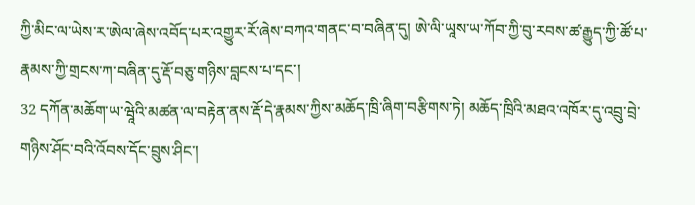ཀྱི་མིང་ལ་ཡེས་ར་ཨེལ་ཞེས་འབོད་པར་འགྱུར་རོ་ཞེས་བཀའ་གནང་བ་བཞིན་དུ། ཨེ་ལི་ཡཱས་ཡ་ཀོབ་ཀྱི་བུ་རབས་ཚ་རྒྱུད་ཀྱི་ཚོ་པ་རྣམས་ཀྱི་གྲངས་ཀ་བཞིན་དུ་རྡོ་བཅུ་གཉིས་བླངས་པ་དང་།
32 དཀོན་མཆོག་ཡ་ཝཱེའི་མཚན་ལ་བརྟེན་ནས་རྡོ་དེ་རྣམས་ཀྱིས་མཆོད་ཁྲི་ཞིག་བརྩིགས་ཏེ། མཆོད་ཁྲིའི་མཐའ་འཁོར་དུ་འབྲུ་བྲེ་གཉིས་ཤོང་བའི་འོབས་དོང་བྲུས་ཤིང་།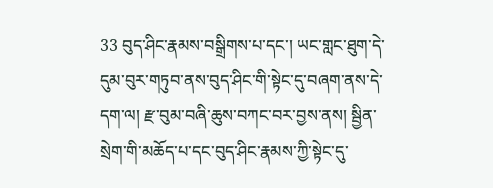33 བུད་ཤིང་རྣམས་བསྒྲིགས་པ་དང་། ཡང་གླང་ཐུག་དེ་དུམ་བུར་གཏུབ་ནས་བུད་ཤིང་གི་སྟེང་དུ་བཞག་ནས་དེ་དག་ལ། རྫ་བུམ་བཞི་ཆུས་བཀང་བར་བྱས་ནས། སྦྱིན་སྲེག་གི་མཆོད་པ་དང་བུད་ཤིང་རྣམས་ཀྱི་སྟེང་དུ་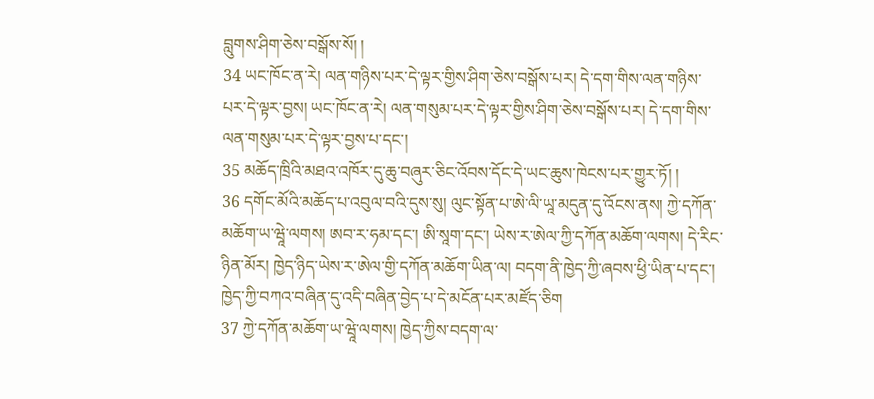བླུགས་ཤིག་ཅེས་བསྒོས་སོ། །
34 ཡང་ཁོང་ན་རེ། ལན་གཉིས་པར་དེ་ལྟར་གྱིས་ཤིག་ཅེས་བསྒོས་པར། དེ་དག་གིས་ལན་གཉིས་པར་དེ་ལྟར་བྱས། ཡང་ཁོང་ན་རེ། ལན་གསུམ་པར་དེ་ལྟར་གྱིས་ཤིག་ཅེས་བསྒོས་པར། དེ་དག་གིས་ལན་གསུམ་པར་དེ་ལྟར་བྱས་པ་དང་།
35 མཆོད་ཁྲིའི་མཐའ་འཁོར་དུ་ཆུ་བཞུར་ཅིང་འོབས་དོང་དེ་ཡང་ཆུས་ཁེངས་པར་གྱུར་ཏོ། །
36 དགོང་མོའི་མཆོད་པ་འབུལ་བའི་དུས་སུ། ལུང་སྟོན་པ་ཨེ་ལི་ཡཱ་མདུན་དུ་འོངས་ནས། ཀྱེ་དཀོན་མཆོག་ཡ་ཝཱེ་ལགས། ཨབ་ར་ཧམ་དང་། ཨི་སཱག་དང་། ཡེས་ར་ཨེལ་ཀྱི་དཀོན་མཆོག་ལགས། དེ་རིང་ཉིན་མོར། ཁྱེད་ཉིད་ཡེས་ར་ཨེལ་གྱི་དཀོན་མཆོག་ཡིན་ལ། བདག་ནི་ཁྱེད་ཀྱི་ཞབས་ཕྱི་ཡིན་པ་དང་། ཁྱེད་ཀྱི་བཀའ་བཞིན་དུ་འདི་བཞིན་བྱེད་པ་དེ་མངོན་པར་མཛོད་ཅིག
37 ཀྱེ་དཀོན་མཆོག་ཡ་ཝཱེ་ལགས། ཁྱེད་ཀྱིས་བདག་ལ་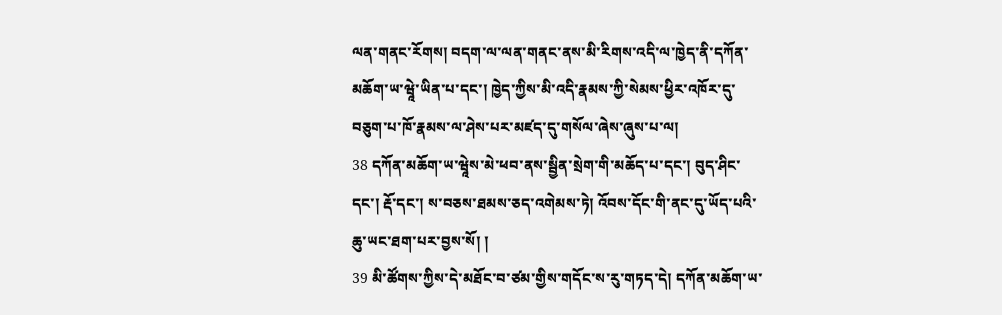ལན་གནང་རོགས། བདག་ལ་ལན་གནང་ནས་མི་རིགས་འདི་ལ་ཁྱེད་ནི་དཀོན་མཆོག་ཡ་ཝཱེ་ཡིན་པ་དང་། ཁྱེད་ཀྱིས་མི་འདི་རྣམས་ཀྱི་སེམས་ཕྱིར་འཁོར་དུ་བཅུག་པ་ཁོ་རྣམས་ལ་ཤེས་པར་མཛད་དུ་གསོལ་ཞེས་ཞུས་པ་ལ།
38 དཀོན་མཆོག་ཡ་ཝཱེས་མེ་ཕབ་ནས་སྦྱིན་སྲེག་གི་མཆོད་པ་དང་། བུད་ཤིང་དང་། རྡོ་དང་། ས་བཅས་ཐམས་ཅད་འགེམས་ཏེ། འོབས་དོང་གི་ནང་དུ་ཡོད་པའི་ཆུ་ཡང་ཐག་པར་བྱས་སོ། །
39 མི་ཚོགས་ཀྱིས་དེ་མཐོང་བ་ཙམ་གྱིས་གདོང་ས་རུ་གཏད་དེ། དཀོན་མཆོག་ཡ་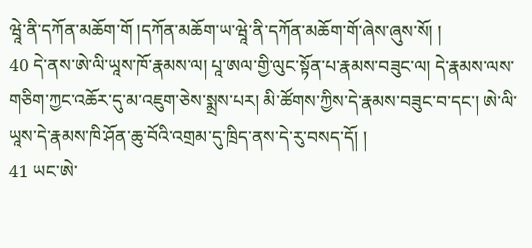ཝཱེ་ནི་དཀོན་མཆོག་གོ །དཀོན་མཆོག་ཡ་ཝཱེ་ནི་དཀོན་མཆོག་གོ་ཞེས་ཞུས་སོ། །
40 དེ་ནས་ཨེ་ལི་ཡཱས་ཁོ་རྣམས་ལ། པཱ་ཨལ་གྱི་ལུང་སྟོན་པ་རྣམས་བཟུང་ལ། དེ་རྣམས་ལས་གཅིག་ཀྱང་འཆོར་དུ་མ་འཇུག་ཅེས་སྨྲས་པར། མི་ཚོགས་ཀྱིས་དེ་རྣམས་བཟུང་བ་དང་། ཨེ་ལི་ཡཱས་དེ་རྣམས་ཁི་ཤོན་ཆུ་བོའི་འགྲམ་དུ་ཁྲིད་ནས་དེ་རུ་བསད་དོ། །
41 ཡང་ཨེ་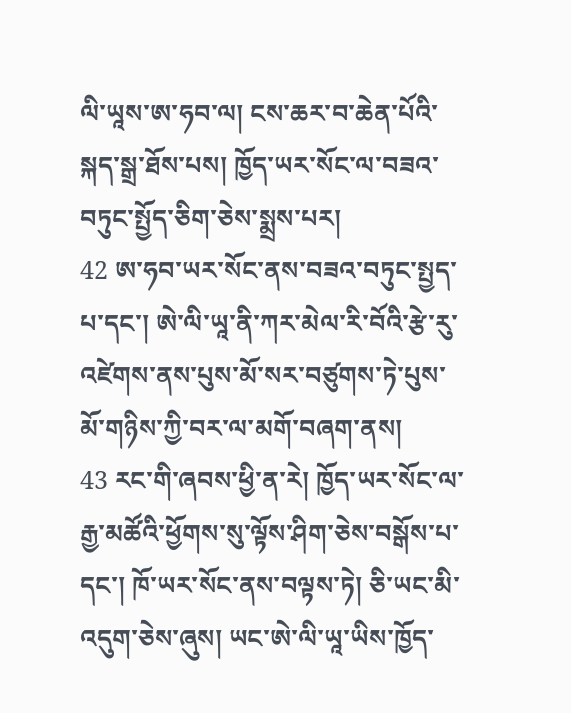ལི་ཡཱས་ཨ་ཧབ་ལ། ངས་ཆར་བ་ཆེན་པོའི་སྐད་སྒྲ་ཐོས་པས། ཁྱོད་ཡར་སོང་ལ་བཟའ་བཏུང་སྤྱོད་ཅིག་ཅེས་སྨྲས་པར།
42 ཨ་ཧབ་ཡར་སོང་ནས་བཟའ་བཏུང་སྤྱད་པ་དང་། ཨེ་ལི་ཡཱ་ནི་ཀར་མེལ་རི་བོའི་རྩེ་རུ་འཛེགས་ནས་པུས་མོ་སར་བཙུགས་ཏེ་པུས་མོ་གཉིས་ཀྱི་བར་ལ་མགོ་བཞག་ནས།
43 རང་གི་ཞབས་ཕྱི་ན་རེ། ཁྱོད་ཡར་སོང་ལ་རྒྱ་མཚོའི་ཕྱོགས་སུ་ལྟོས་ཤིག་ཅེས་བསྒོས་པ་དང་། ཁོ་ཡར་སོང་ནས་བལྟས་ཏེ། ཅི་ཡང་མི་འདུག་ཅེས་ཞུས། ཡང་ཨེ་ལི་ཡཱ་ཡིས་ཁྱོད་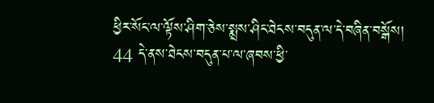ཕྱིར་སོང་ལ་ལྟོས་ཤིག་ཅེས་སྨྲས་ཤིང་ཐེངས་བདུན་ལ་དེ་བཞིན་བསྒོས།
44 དེ་ནས་ཐེངས་བདུན་པ་ལ་ཞབས་ཕྱི་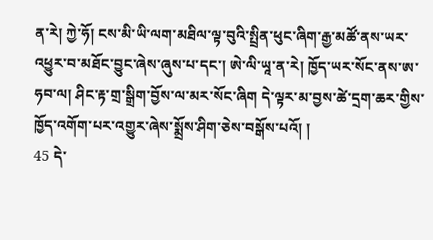ན་རེ། ཀྱེ་ཧོ། ངས་མི་ཡི་ལག་མཐིལ་ལྟ་བུའི་སྤྲིན་ཕུང་ཞིག་རྒྱ་མཚོ་ནས་ཡར་འཕྱུར་བ་མཐོང་བྱུང་ཞེས་ཞུས་པ་དང་། ཨེ་ལི་ཡཱ་ན་རེ། ཁྱོད་ཡར་སོང་ནས་ཨ་ཧབ་ལ། ཤིང་རྟ་གྲ་སྒྲིག་བྱོས་ལ་མར་སོང་ཞིག དེ་ལྟར་མ་བྱས་ཚེ་དྲག་ཆར་གྱིས་ཁྱོད་འགོག་པར་འགྱུར་ཞེས་སྨྲོས་ཤིག་ཅེས་བསྒོས་པའོ། །
45 དེ་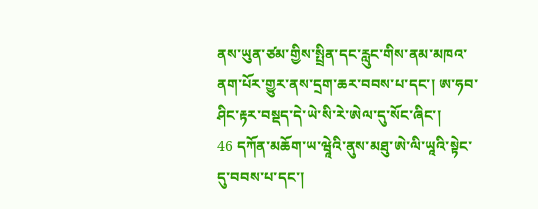ནས་ཡུན་ཙམ་གྱིས་སྤྲིན་དང་རླུང་གིས་ནམ་མཁའ་ནག་པོར་གྱུར་ནས་དྲག་ཆར་བབས་པ་དང་། ཨ་ཧབ་ཤིང་རྟར་བསྡད་དེ་ཡེ་སི་རེ་ཨེལ་དུ་སོང་ཞིང་།
46 དཀོན་མཆོག་ཡ་ཝཱེའི་ནུས་མཐུ་ཨེ་ལི་ཡཱའི་སྟེང་དུ་བབས་པ་དང་།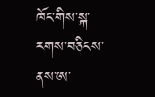ཁོང་གིས་སྐ་རགས་བཅིངས་ནས་ཨ་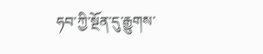ཧབ་ཀྱི་སྔོན་དུ་རྒྱུགས་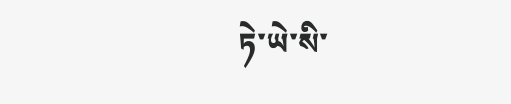ཏེ་ཡེ་སི་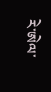རེ་ཨེལ་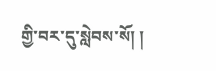གྱི་བར་དུ་སླེབས་སོ། །